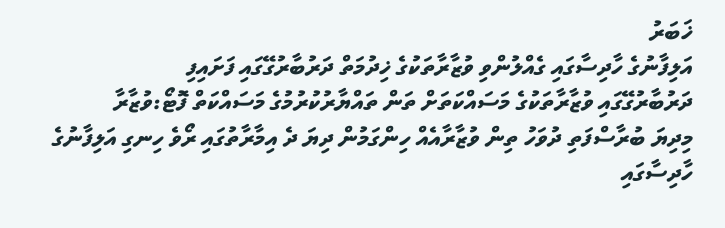ޚަބަރު
އަލިފާނުގެ ހާދިސާގައި ގެއްލުންވި ވުޒާރާތަކުގެ ޚިދުމަތް ދަރުބާރުގޭގައި ފަށައިފި
ދަރުބާރުގޭގައި ވުޒާރާތަކުގެ މަސައްކަތަށް ތަން ތައްޔާރުކުރުމުގެ މަސައްކަތް ފޮޓޯ:ވުޒާރާ
މިދިޔަ ބުރާސްފަތި ދުވަހު ތިން ވުޒާރާއެއް ހިންގަމުން ދިޔަ ދެ އިމާރާތުގައި ރޯވެ ހިނގި އަލިފާނުގެ ހާދިސާގައި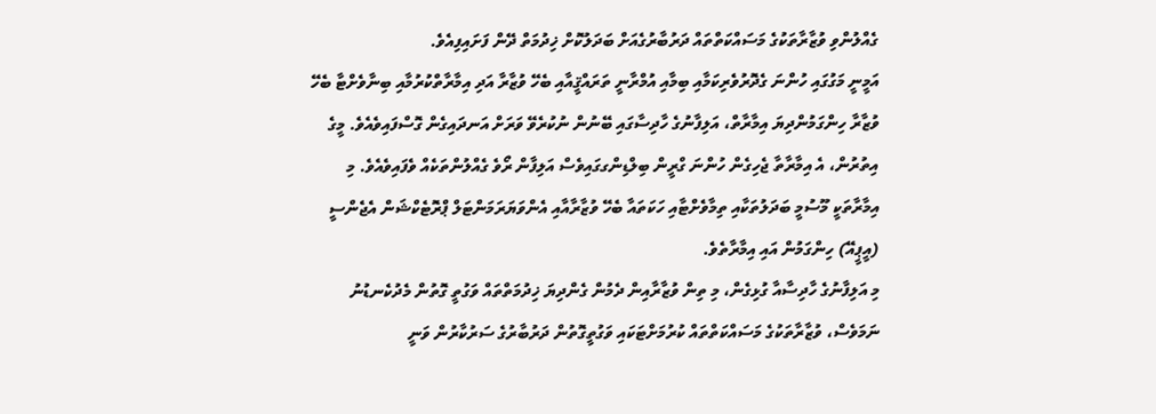ގެއްލުންވި ވުޒާރާތަކުގެ މަސައްކަތްތައް ދަރުބާރުގެއަށް ބަދަލުކޮށް ޚިދުމަތް ދޭން ފަށައިފިއެވެ.
އަމީނީ މަގުގައި ހުންނަ ގެދޮރުވެރިކަމާއި ބިމާއި އުމްރާނީ ތަރައްޤީއާއި ބެހޭ ވުޒާރާ އަދި އިމާރާތްކުރުމާއި ބިނާވެށްޓާ ބެހޭ ވުޒާރާ ހިންގަމުންދިޔަ އިމާރާތް، އަލިފާނުގެ ހާދިސާގައި ބޭނުން ނުކުރެވޭ ވަރަށް އަނދައިގެން ގޮސްފައިވެއެވެ. މީގެ އިތުރުން، އެ އިމާރާތާ ޖެހިގެން ހުންނަ ގްރީން ބިލްޑިންގގައިވެސް އަލިފާން ރޯވެ ގެއްލުންތަކެއް ވެފައިވެއެވެ. މި އިމާރާތަކީ މޫސުމީ ބަދަލުތަކާއި ތިމާވެށްޓާއި ހަކަތައާ ބެހޭ ވުޒާރާއާއި އެންވަޔަރަމަންޓަލް ޕްރޮޓެކްޝަން އެޖެންސީ (އީޕީއޭ) ހިންގަމުން އައި އިމާރާތެވެ.
މި އަލިފާނުގެ ހާދިސާއާ ގުޅިގެން، މި ތިން ވުޒާރާއިން ދެމުން ގެންދިޔަ ޚިދުމަތްތައް ވަގުތީ ގޮތުން މެދުކެނޑުނު ނަމަވެސް، ވުޒާރާތަކުގެ މަސައްކަތްތައް ކުރުމަށްޓަކައި ވަގުތީގޮތުން ދަރުބާރުގެ ސަރުކާރުން ވަނީ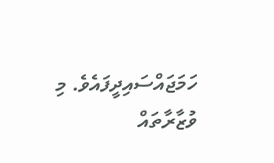ހަމަޖައްސައިދީފައެވެ. މި ވުޒާރާތައް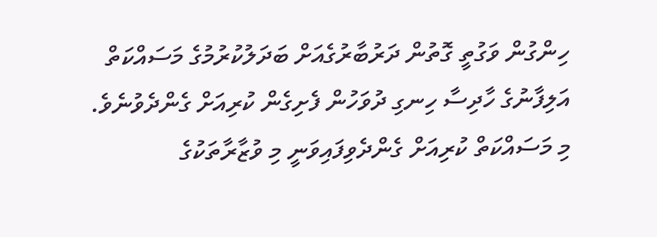ހިންގުން ވަގުތީ ގޮތުން ދަރުބާރުގެއަށް ބަދަލުކުރުމުގެ މަސައްކަތް އަލިފާނުގެ ހާދިސާ ހިނގި ދުވަހުން ފެށިގެން ކުރިއަށް ގެންދެވުނެވެ.
މި މަސައްކަތް ކުރިއަށް ގެންދެވިފައިވަނީ މި ވުޒާރާތަކުގެ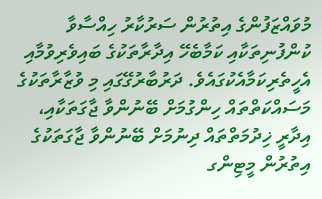މުވައްޒަފުންގެ އިތުރުން ސަރުކާރު ހިއްސާވާ ކުންފުނިތަކާއި ކަމާބެހޭ އިދާރާތަކުގެ ބައިވެރިވުމާއި އެހީތެރިކަމާއެކުގައެވެ. ދަރުބާރުގޭގައި މި ވުޒާރާތަކުގެ މަސައްކަތްތައް ހިންގުމަށް ބޭނުންވާ ޖާގަތަކާއި، އިދާރީ ޚިދުމަތްތައް ދިނުމަށް ބޭނުންވާ ޖާގަތަކުގެ އިތުރުން މީޓިންގ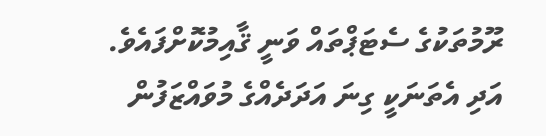ރޫމުތަކުގެ ސެޓަޕްތައް ވަނީ ޤާއިމުކޮށްފައެވެ. އަދި އެތަނަކީ ގިނަ އަދަދެއްގެ މުވައްޒަފުން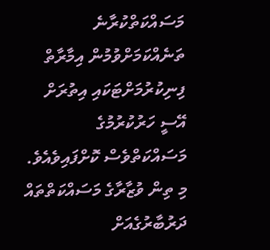މަސައްކަތްކުރާނެ ތަނެއްކަމަށްވުމުން އިމާރާތް ފިނިކުރުމަށްޓަކައި އިތުރަށް އޭސީ ހަރުކުރުމުގެ މަސައްކަތްވެސް ކޮށްފައިވެއެވެ.
މި ތިން ވުޒާރާގެ މަސައްކަތްތައް ދަރުބާރުގެއަށް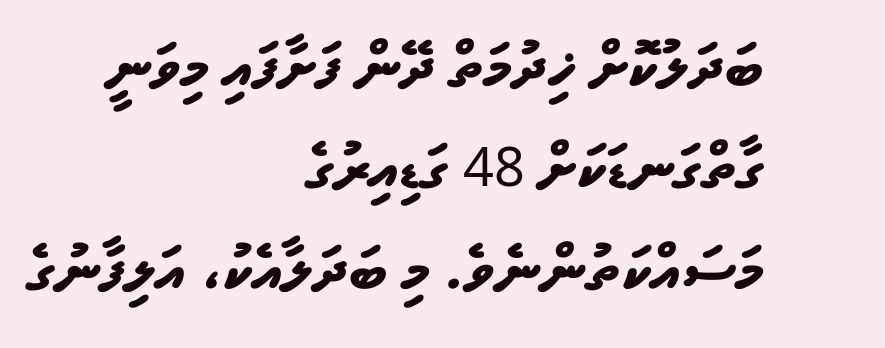ބަދަލުކޮށް ޚިދުމަތް ދޭން ފަށާފައި މިވަނީ ގާތްގަނޑަކަށް 48 ގަޑިއިރުގެ މަސައްކަތުންނެވެ. މި ބަދަލާއެކު، އަލިފާނުގެ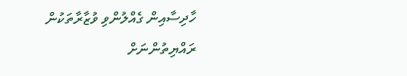ހާދިސާއިން ގެއްލުންވި ވުޒާރާތަކުން ރައްޔިތުންނަށް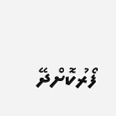ފޯރުކޮށްދޭ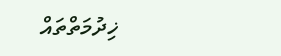ޚިދުމަތްތައް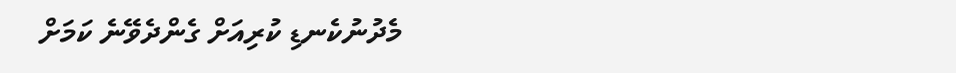މެދުނުކެނޑި ކުރިއަށް ގެންދެވޭނެ ކަމަށް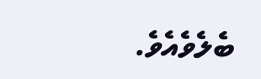ބެލެވެއެވެ.